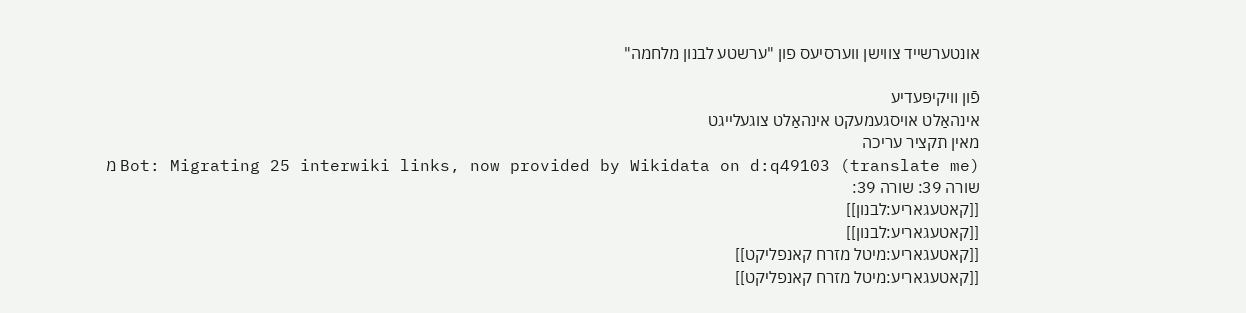אונטערשייד צווישן ווערסיעס פון "ערשטע לבנון מלחמה"

פֿון װיקיפּעדיע
אינהאַלט אויסגעמעקט אינהאַלט צוגעלייגט
מאין תקציר עריכה
מ Bot: Migrating 25 interwiki links, now provided by Wikidata on d:q49103 (translate me)
שורה 39: שורה 39:
[[קאטעגאריע:לבנון]]
[[קאטעגאריע:לבנון]]
[[קאטעגאריע:מיטל מזרח קאנפליקט]]
[[קאטעגאריע:מיטל מזרח קאנפליקט]]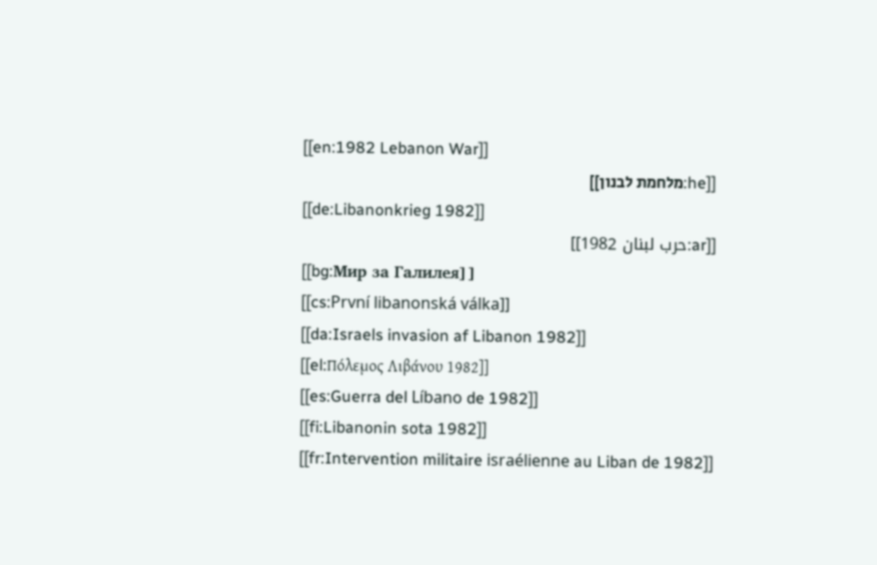[[en:1982 Lebanon War]]
[[he:מלחמת לבנון]]
[[de:Libanonkrieg 1982]]
[[ar:حرب لبنان 1982]]
[[bg:Мир за Галилея]]
[[cs:První libanonská válka]]
[[da:Israels invasion af Libanon 1982]]
[[el:Πόλεμος Λιβάνου 1982]]
[[es:Guerra del Líbano de 1982]]
[[fi:Libanonin sota 1982]]
[[fr:Intervention militaire israélienne au Liban de 1982]]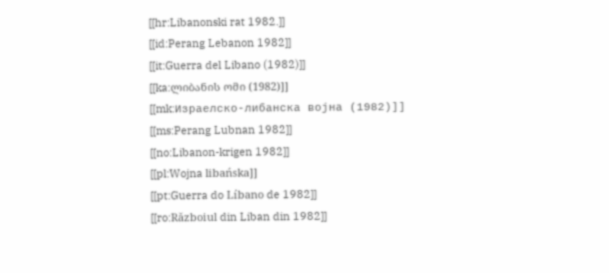[[hr:Libanonski rat 1982.]]
[[id:Perang Lebanon 1982]]
[[it:Guerra del Libano (1982)]]
[[ka:ლიბანის ომი (1982)]]
[[mk:Израелско-либанска војна (1982)]]
[[ms:Perang Lubnan 1982]]
[[no:Libanon-krigen 1982]]
[[pl:Wojna libańska]]
[[pt:Guerra do Líbano de 1982]]
[[ro:Războiul din Liban din 1982]]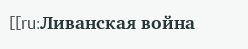[[ru:Ливанская война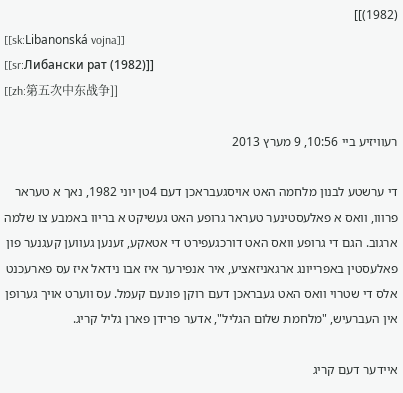(1982)]]
[[sk:Libanonská vojna]]
[[sr:Либански рат (1982)]]
[[zh:第五次中东战争]]

רעוויזיע ביי 10:56, 9 מערץ 2013

די ערשטע לבנון מלחמה האט אויסגעבראכן דעם 4טן יוני 1982, נאך א טעראר פרווו, וואס א פאלעסטינער טעראר גרופע האט געשיקט א בריוו באמבע צו שלמה ארגוב. הגם די גרופע וואס האט דורכגעפירט די אטאקע, זענען געווען קעגנער פון פאלעסטין באפרייונג ארגאניזאציע, איר אנפירער איז אבו נידאל איז עס פארעכנט אלס די שטרוי וואס האט געבראכן דעם רוקן פונעם קעמל. עס ווערט אויך גערופן אין העברעיש, "מלחמת שלום הגליל", אדער פרידן פארן גליל קריג.

איידער דעם קריג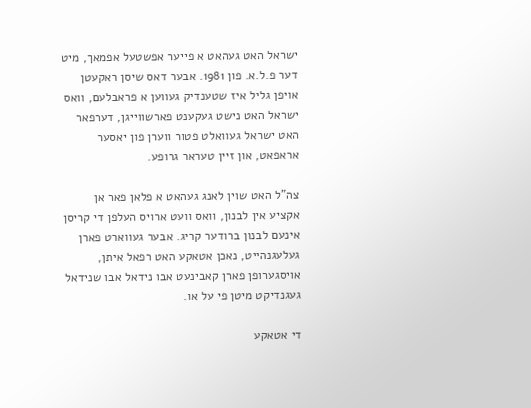ישראל האט געהאט א פייער אפשטעל אפמאך, מיט דער פ.ל.א. פון 1981. אבער דאס שיסן ראקעטן אויפן גליל איז שטענדיק געווען א פראבלעם, וואס ישראל האט נישט געקענט פארשווייגן, דערפאר האט ישראל געוואלט פטור ווערן פון יאסער אראפאט, און זיין טעראר גרופע.

צה"ל האט שוין לאנג געהאט א פלאן פאר אן אקציע אין לבנון, וואס וועט ארויס העלפן די קריסן אינעם לבנון ברודער קריג. אבער געווארט פארן געלעגנהייט, נאכן אטאקע האט רפאל איתן, אויסגערופן פארן קאבינעט אבו נידאל אבו שנידאל געגנדיקט מיטן פי על או.

די אטאקע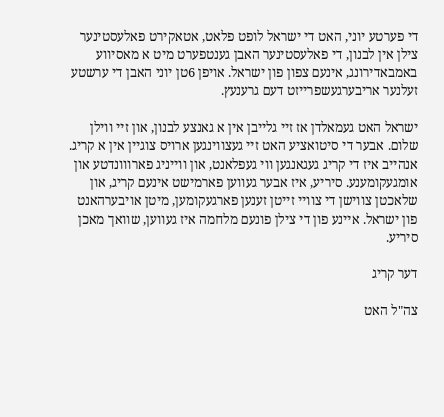די פערטע יוני, האט די ישראל לופט פלאט, אטאקירט פאלעסטינער צילן אין לבנון, די פאלעסטינער האבן גענטפערט מיט א מאסיווע באמבאדירונג, אינעם צפון פון ישראל. אויפן 6טן יוני האבן די ערשטע זעלנער אריבערגעשפרייזט דעם גרענעץ.

ישראל האט געמאלדן אז זיי גלייבן אין א גאנצע לבנון, און זיי ווילן שלום. אבער די סיטואציע האט זיי געצווינגען ארויס צוגיין אין א קריג. אנהייב איז די קריג געגאנגען ווי געפלאנט, און ווייניג פארווונדטע און אומגעקומענע. סיריע, איז אבער געווען פארמישט אינעם קריג, און שלאכטן צווישן די צוויי זייטן זענען פארגעקומען, מיטן אויבערהאנט פון ישראל. איינע פון די צילן פונעם מלחמה איז געווען, שוואך מאכן סיריע.

דער קריג

צה"ל האט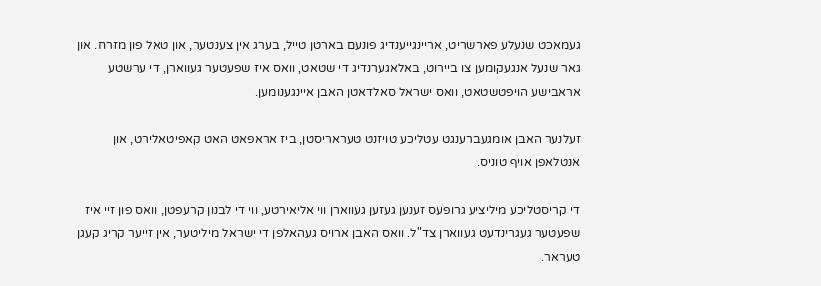געמאכט שנעלע פארשריט, אריינגייענדיג פונעם בארטן טייל, בערג אין צענטער, און טאל פון מזרח. און גאר שנעל אנגעקומען צו ביירוט, באלאגערנדיג די שטאט, וואס איז שפעטער געווארן, די ערשטע אראבישע הויפטשטאט, וואס ישראל סאלדאטן האבן איינגענומען.

זעלנער האבן אומגעברענגט עטליכע טויזנט טעראריסטן, ביז אראפאט האט קאפיטאלירט, און אנטלאפן אויף טוניס.

די קריסטליכע מיליציע גרופעס זענען געזען געווארן ווי אליאירטע, ווי די לבנון קרעפטן, וואס פון זיי איז שפעטער געגרינדעט געווארן צד"ל. וואס האבן ארויס געהאלפן די ישראל מיליטער, אין זייער קריג קעגן טעראר.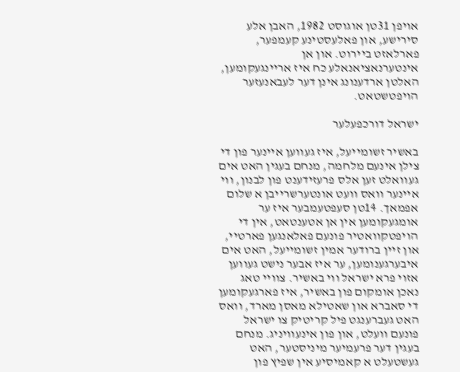אויפן 31טן אוגוסט 1982, האבן אלע סירישע, און פאלעסטינע קעמפער, פארלאזט ביירוט. און אן אינטערנאציאנאלע כח איז אריינגעקומען, האלטן ארדענונג אינן דער לעבאנעזער הויפטשטאט.

ישראל דורכפעלער

באשיר זשומייעל, איז געווען איינער פון די צילן אינעם מלחמה, מנחם בעגין האט אים געוואלט זען אלס פרעזידענט פון לבנון, ווי איינער וואס וועט אונטערשרייבן א שלום אפמאך. 14טן סעפטעמבער איז ער אומגעקומען אין אן אטענטאט, אין די הויפטקוואטיר פונעם פאלאנגען פארטיי, און זיין ברודער אמין זשומייעל, האט אים איבערגענומען, ער איז אבער נישט געווען אזוי פרא ישראל ווי באשיר. צוויי טאג נאכן אומקום פון באשיר, איז פארגעקומען די סאברא און שאטילא מאסן מארד, וואס האט געברענגט פיל קריטיק צו ישראל פונעם וועלט, און פון אינעוויניג. מנחם בעגין דער פרעמיער מיניסטער, האט געשטעלט א קאמיסיע אין שפיץ פון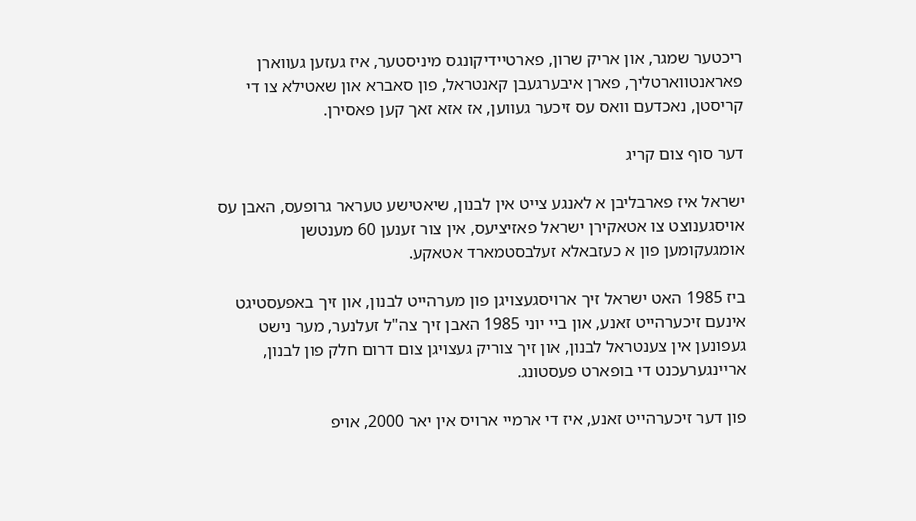ריכטער שמגר, און אריק שרון, פארטיידיקונגס מיניסטער, איז געזען געווארן פאראנטווארטליך, פארן איבערגעבן קאנטראל, פון סאברא און שאטילא צו די קריסטן, נאכדעם וואס עס זיכער געווען, אז אזא זאך קען פאסירן.

דער סוף צום קריג

ישראל איז פארבליבן א לאנגע צייט אין לבנון, שיאטישע טעראר גרופעס, האבן עס אויסגענוצט צו אטאקירן ישראל פאזיציעס, אין צור זענען 60 מענטשן אומגעקומען פון א כעזבאלא זעלבסטמארד אטאקע.

ביז 1985 האט ישראל זיך ארויסגעצויגן פון מערהייט לבנון, און זיך באפעסטיגט אינעם זיכערהייט זאנע, און ביי יוני 1985 האבן זיך צה"ל זעלנער, מער נישט געפונען אין צענטראל לבנון, און זיך צוריק געצויגן צום דרום חלק פון לבנון, אריינגערעכנט די בופארט פעסטונג.

פון דער זיכערהייט זאנע, איז די ארמיי ארויס אין יאר 2000, אויפ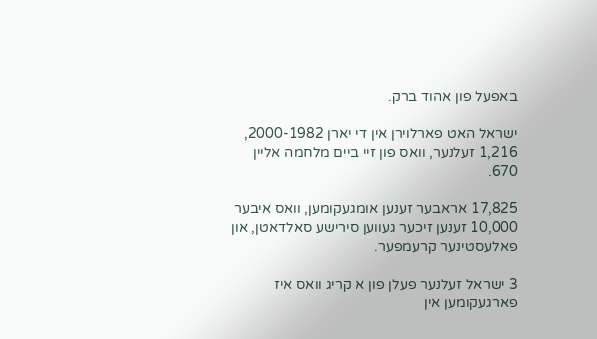באפעל פון אהוד ברק.

ישראל האט פארלוירן אין די יארן 2000-1982, 1,216 זעלנער, וואס פון זיי ביים מלחמה אליין 670.

17,825 אראבער זענען אומגעקומען, וואס איבער 10,000 זענען זיכער געווען סירישע סאלדאטן, און פאלעסטינער קרעמפער.

3 ישראל זעלנער פעלן פון א קריג וואס איז פארגעקומען אין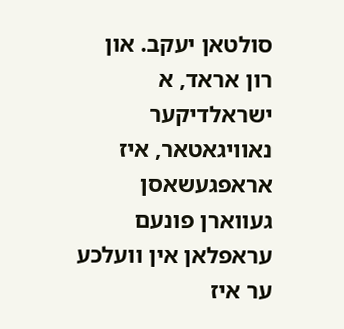סולטאן יעקב. און רון אראד, א ישראלדיקער נאוויגאטאר, איז אראפגעשאסן געווארן פונעם עראפלאן אין וועלכע ער איז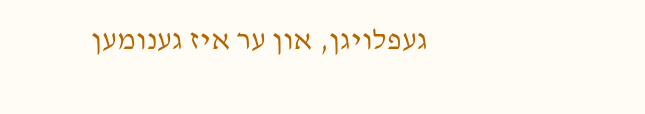געפלויגן, און ער איז גענומען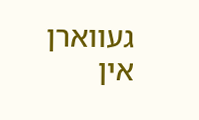געווארן אין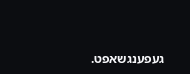געפענגשאפט.